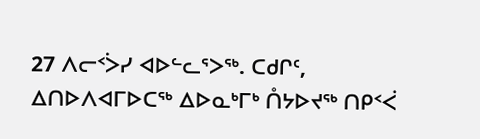27 ᐱᓕᑉᐴᓯ ᐊᐅᓪᓚᕐᐳᖅ. ᑕᑯᒋᑦ, ᐃᑎᐅᐱᐊᒥᐅᑕᖅ ᐃᐅᓇᒃᒥᒃ ᑍᔭᐅᔪᖅ ᑎᑭᑉᐹ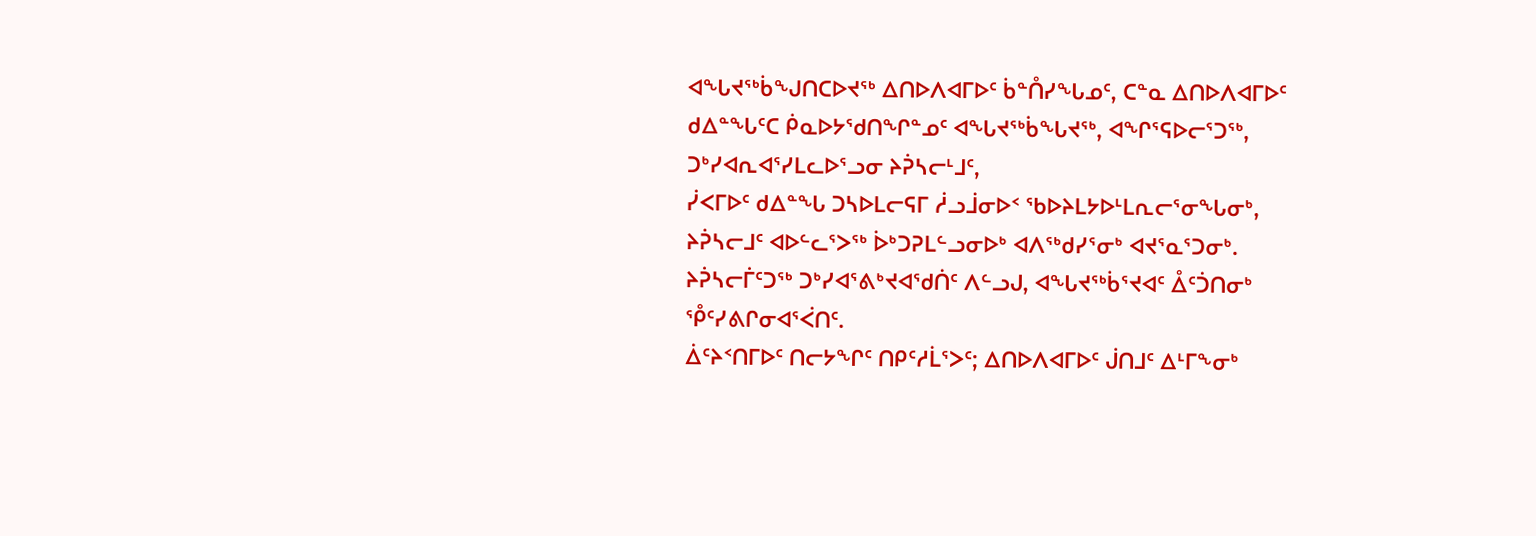ᐊᖓᔪᖅᑳᖑᑎᑕᐅᔪᖅ ᐃᑎᐅᐱᐊᒥᐅᑦ ᑳᓐᑍᓯᖓᓄᑦ, ᑕᓐᓇ ᐃᑎᐅᐱᐊᒥᐅᑦ ᑯᐃᓐᖓᑦᑕ ᑮᓇᐅᔭᖁᑎᖏᓐᓄᑦ ᐊᖓᔪᖅᑳᖓᔪᖅ, ᐊᖏᕐᕋᐅᓕᕐᑐᖅ, ᑐᒃᓯᐊᕆᐊᕐᓯᒪᓚᐅᕐᓗᓂ ᔨᕉᓴᓕᒻᒧᑦ,
ᓰᐸᒥᐅᑦ ᑯᐃᓐᖓ ᑐᓴᐅᒪᓕᕋᒥ ᓲᓗᒨᓂᐅᑉ ᖃᐅᔨᒪᔭᐅᒻᒪᕆᓕᕐᓂᖓᓂᒃ, ᔨᕉᓴᓕᒧᑦ ᐊᐅᓪᓚᕐᐳᖅ ᐆᒃᑐᕈᒪᓪᓗᓂᐅᒃ ᐊᐱᖅᑯᓯᕐᓂᒃ ᐊᔪᕐᓇᕐᑐᓂᒃ.
ᔨᕉᓴᓕᒦᑦᑐᖅ ᑐᒃᓯᐊᕐᕕᒃᔪᐊᖁᑏᑦ ᐱᓪᓗᒍ, ᐊᖓᔪᖅᑳᕐᔪᐊᑦ ᐂᑦᑑᑎᓂᒃ ᕾᑦᓯᕕᒋᓂᐊᕐᐹᑎᑦ.
ᐄᑦᔨᑉᑎᒥᐅᑦ ᑎᓕᔭᖏᑦ ᑎᑭᑦᓱᒫᕐᐳᑦ; ᐃᑎᐅᐱᐊᒥᐅᑦ ᒎᑎᒧᑦ ᐃᒻᒥᖕᓂᒃ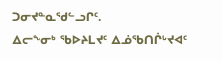ᑐᓂᔪᓐᓇᖁᓪᓗᒋᑦ.
ᐃᓕᖕᓂᒃ ᖃᐅᔨᒪᔪᑦ ᐃᓅᖃᑎᒌᒡᔪᐊᑦ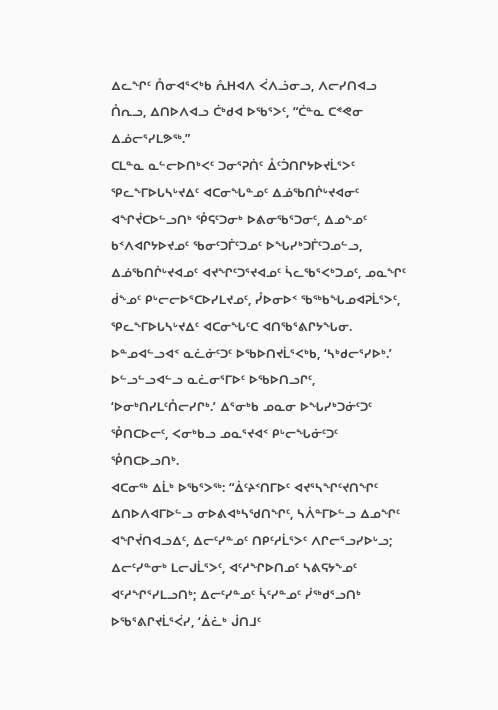ᐃᓚᖏᑦ ᑍᓂᐊᕐᐸᒃᑲ ᕅᕼᐊᐱ ᐹᐱᓘᓂᓗ, ᐱᓕᓯᑎᐊᓗ ᑍᕆᓗ, ᐃᑎᐅᐱᐊᓗ ᑖᒃᑯᐊ ᐅᖃᕐᐳᑦ, “ᑖᓐᓇ ᑕᕝᕙᓂ ᐃᓅᓕᕐᓯᒪᕗᖅ.”
ᑕᒪᓐᓇ ᓇᓪᓕᐅᑎᒃᐸᑦ ᑐᓂᕐᕈᑏᑦ ᐂᑦᑑᑎᒋᔭᐅᔪᒫᕐᐳᑦ ᕿᓚᖕᒥᐅᒐᓴᒡᔪᐃᑦ ᐊᑕᓂᖓᓐᓄᑦ ᐃᓅᖃᑎᒌᒡᔪᐊᓂᑦ ᐊᖏᔫᑕᐅᓪᓗᑎᒃ ᕾᕋᑦᑐᓂᒃ ᐅᕕᓂᖃᕐᑐᓂᑦ, ᐃᓄᖕᓄᑦ ᑲᑉᐱᐊᒋᔭᐅᔪᓄᑦ ᖃᓂᑦᑐᒦᑦᑐᓄᑦ ᐅᖓᓯᒃᑐᒦᑦᑐᓄᓪᓗ, ᐃᓅᖃᑎᒌᒡᔪᐊᓄᑦ ᐊᔪᖏᑦᑐᕐᔪᐊᓄᑦ ᓵᓚᖃᕐᐸᒃᑐᓄᑦ, ᓄᓇᖏᑦ ᑰᖕᓄᑦ ᑭᒡᓕᓕᐅᕐᑕᐅᓯᒪᔪᓄᑦ, ᓮᐅᓂᐅᑉ ᖃᖅᑲᖓᓄᐊᕈᒫᕐᐳᑦ, ᕿᓚᖕᒥᐅᒐᓴᒡᔪᐃᑦ ᐊᑕᓂᖓᑦᑕ ᐊᑎᖃᕐᕕᒋᔭᖓᓂ.
ᐅᓐᓄᐊᓪᓗᐊᑉ ᓇᓛᓃᑦᑐᑦ ᐅᖃᐅᑎᔪᒫᕐᐸᒃᑲ, ‘ᓴᒃᑯᓕᕐᓯᐅᒃ.’ ᐅᓪᓗᓪᓗᐊᓪᓗ ᓇᓛᓂᕐᒥᐅᑦ ᐅᖃᐅᑎᓗᒋᑦ, ‘ᐅᓂᒃᑎᓯᒪᑦᑍᓕᓯᒋᒃ.’ ᐃᕐᓂᒃᑲ ᓄᓇᓂ ᐅᖓᓯᒃᑐᓃᑦᑐᑦ ᕾᑎᑕᐅᓕᑦ, ᐸᓂᒃᑲᓗ ᓄᓇᕐᔪᐊᑉ ᑭᒡᓕᖓᓃᑦᑐᑦ ᕾᑎᑕᐅᓗᑎᒃ.
ᐊᑕᓂᖅ ᐃᒫᒃ ᐅᖃᕐᐳᖅ: “ᐄᑦᔨᑉᑎᒥᐅᑦ ᐊᔪᕐᓴᖏᑦᔪᑎᖏᑦ ᐃᑎᐅᐱᐊᒥᐅᓪᓗ ᓂᐅᕕᐊᒃᓴᖁᑎᖏᑦ, ᓴᐲᓐᒥᐅᓪᓗ ᐃᓄᖏᑦ ᐊᖏᔫᑎᐊᓗᐃᑦ, ᐃᓕᑦᓯᓐᓄᑦ ᑎᑭᑦᓱᒫᕐᐳᑦ ᐱᒋᓕᕐᓗᓯᐅᒡᓗ; ᐃᓕᑦᓯᓐᓂᒃ ᒪᓕᒍᒫᕐᐳᑦ, ᐊᑦᓱᖏᐅᑎᓄᑦ ᓴᕕᕋᔭᖕᓄᑦ ᐊᑦᓱᖏᕐᓯᒪᓗᑎᒃ; ᐃᓕᑦᓯᓐᓄᑦ ᓵᑦᓯᓐᓄᑦ ᓰᖅᑯᕐᓗᑎᒃ ᐅᖃᕐᕕᒋᔪᒫᕐᐹᓯ, ‘ᐄᓛᒃ ᒎᑎᒧᑦ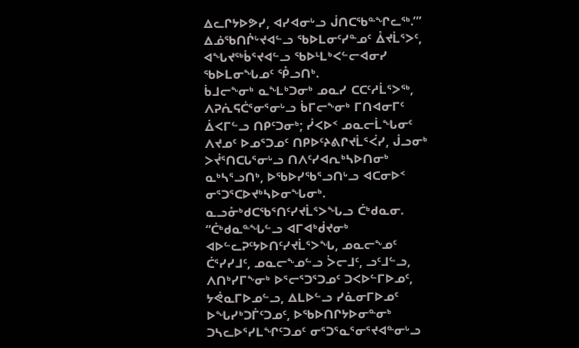ᐃᓚᒋᔭᐅᕗᓯ, ᐊᓯᐊᓂᒡᓗ ᒎᑎᑕᖃᓐᖏᓚᖅ.’”
ᐃᓅᖃᑎᒌᒡᔪᐊᓪᓗ ᖃᐅᒪᓂᑦᓯᓐᓄᑦ ᐂᔪᒫᕐᐳᑦ, ᐊᖓᔪᖅᑳᕐᔪᐊᓪᓗ ᖃᐅᒻᒪᒃᐸᓪᓕᐊᓂᓯ ᖃᐅᒪᓂᖓᓄᑦ ᕾᓗᑎᒃ.
ᑳᒧᓕᖕᓂᒃ ᓇᖕᒪᒃᑐᓂᒃ ᓄᓇᓯ ᑕᑕᑦᓱᒫᕐᐳᖅ, ᐱᕈᕇᕋᑖᕐᓂᕐᓂᒡᓗ ᑳᒥᓕᖕᓂᒃ ᒥᑎᐊᓂᒥᑦ ᐄᐸᒥᓪᓗ ᑎᑭᑦᑐᓂᒃ; ᓰᐸᐅᑉ ᓄᓇᓕᒫᖓᓂᑦ ᐱᔪᓄᑦ ᐅᓄᕐᑐᓄᑦ ᑎᑭᐅᑦᔨᕕᒋᔪᒫᕐᐹᓯ, ᒎᓗᓂᒃ ᐳᔫᕐᑎᑕᒐᕐᓂᒡᓗ ᑎᐱᑦᓯᐊᕆᒃᓴᐅᑎᓂᒃ ᓇᒃᓴᕐᓗᑎᒃ, ᐅᖃᐅᓯᖃᕐᓗᑎᒡᓗ ᐊᑕᓂᐅᑉ ᓂᕐᑐᕐᑕᐅᔪᒃᓴᐅᓂᖓᓂᒃ.
ᓇᓗᓁᒃᑯᑕᖃᕐᑎᑦᓯᔪᒫᕐᐳᖓᓗ ᑖᒃᑯᓇᓂ. “ᑖᒃᑯᓇᓐᖓᓪᓗ ᐊᒥᐊᒃᑰᔪᓂᒃ ᐊᐅᓪᓚᕈᑦᔭᐅᑎᑦᓯᔪᒫᕐᐳᖓ, ᓄᓇᓕᖕᓄᑦ ᑖᕐᓯᓯᒧᑦ, ᓄᓇᓕᖕᓄᓪᓗ ᐴᓕᒧᑦ, ᓗᑦᒧᓪᓗ, ᐱᑎᒃᓯᒥᖕᓂᒃ ᐅᕐᓕᕐᑐᕐᑐᓄᑦ ᑐᐸᐅᓪᒥᐅᓄᑦ, ᔭᕚᓇᒥᐅᓄᓪᓗ, ᐃᒪᐅᓪᓗ ᓯᓈᓂᒥᐅᓄᑦ ᐅᖓᓯᒃᑐᒦᑦᑐᓄᑦ, ᐅᖃᐅᑎᒋᔭᐅᓂᓐᓂᒃ ᑐᓴᓚᐅᕐᓯᒪᖏᑦᑐᓄᑦ ᓂᕐᑐᕐᓇᕐᓂᕐᔪᐊᓐᓂᒡᓗ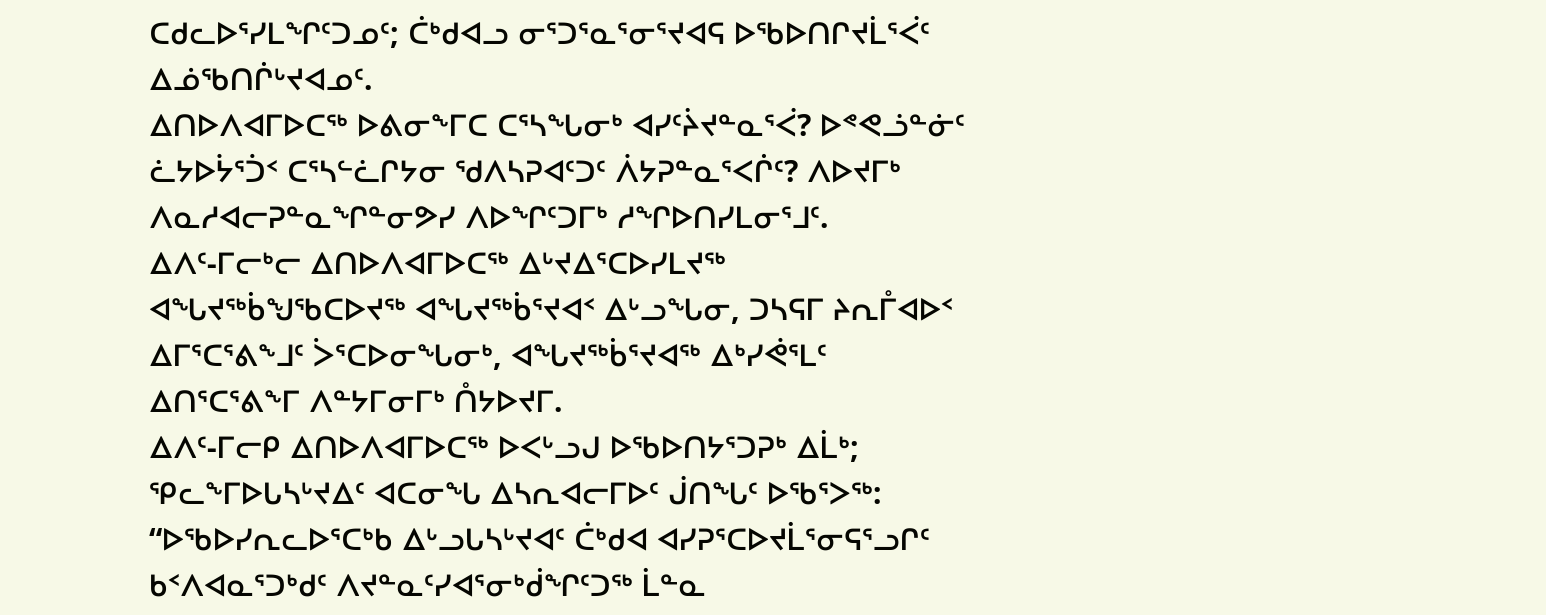ᑕᑯᓚᐅᕐᓯᒪᖏᑦᑐᓄᑦ; ᑖᒃᑯᐊᓗ ᓂᕐᑐᕐᓇᕐᓂᕐᔪᐊᕋ ᐅᖃᐅᑎᒋᔪᒫᕐᐹᑦ ᐃᓅᖃᑎᒌᒡᔪᐊᓄᑦ.
ᐃᑎᐅᐱᐊᒥᐅᑕᖅ ᐅᕕᓂᖕᒥᑕ ᑕᕐᓴᖓᓂᒃ ᐊᓯᑦᔩᔪᓐᓇᕐᐹ? ᐅᕝᕙᓘᓐᓃᑦ ᓛᔭᐅᔮᕐᑑᑉ ᑕᕐᓴᓪᓛᒋᔭᓂ ᖁᐱᓴᕈᐊᑦᑐᑦ ᐲᔭᕈᓐᓇᕐᐸᒌᑦ? ᐱᐅᔪᒥᒃ ᐱᓇᓱᐊᓕᕈᓐᓇᖏᓐᓂᕗᓯ ᐱᐅᖏᑦᑐᒥᒃ ᓱᖏᐅᑎᓯᒪᓂᕐᒧᑦ.
ᐃᐱᑦ-ᒥᓕᒃᓕ ᐃᑎᐅᐱᐊᒥᐅᑕᖅ ᐃᒡᔪᐃᕐᑕᐅᓯᒪᔪᖅ ᐊᖓᔪᖅᑳᖑᖃᑕᐅᔪᖅ ᐊᖓᔪᖅᑳᕐᔪᐊᑉ ᐃᒡᓗᖓᓂ, ᑐᓴᕋᒥ ᔨᕆᒤᐊᐅᑉ ᐃᒥᕐᑕᕐᕕᖕᒧᑦ ᐴᕐᑕᐅᓂᖓᓂᒃ, ᐊᖓᔪᖅᑳᕐᔪᐊᖅ ᐃᒃᓯᕚᕐᒪᑦ ᐃᑎᕐᑕᕐᕕᖕᒥ ᐱᓐᔭᒥᓂᒥᒃ ᑍᔭᐅᔪᒥ.
ᐃᐱᑦ-ᒥᓕᑭ ᐃᑎᐅᐱᐊᒥᐅᑕᖅ ᐅᐸᒡᓗᒍ ᐅᖃᐅᑎᔭᕐᑐᕈᒃ ᐃᒫᒃ; ᕿᓚᖕᒥᐅᒐᓴᒡᔪᐃᑦ ᐊᑕᓂᖓ ᐃᓴᕆᐊᓕᒥᐅᑦ ᒎᑎᖓᑦ ᐅᖃᕐᐳᖅ: “ᐅᖃᐅᓯᕆᓚᐅᕐᑕᒃᑲ ᐃᒡᓗᒐᓴᒡᔪᐊᑦ ᑖᒃᑯᐊ ᐊᓯᕈᕐᑕᐅᔪᒫᕐᓂᕋᕐᓗᒋᑦ ᑲᑉᐱᐊᓇᕐᑐᒃᑯᑦ ᐱᔪᓐᓇᑦᓯᐊᕐᓂᒃᑰᖏᑦᑐᖅ ᒫᓐᓇ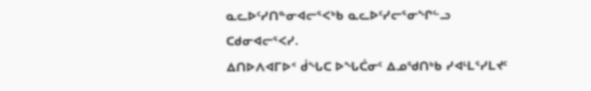ᓇᓚᐅᑦᓯᑎᓐᓂᐊᓕᕐᐸᒃᑲ ᓇᓚᐅᑦᓯᓕᕐᓂᖏᓪᓗ ᑕᑯᓂᐊᓕᕐᐸᓯ.
ᐃᑎᐅᐱᐊᒥᐅᑉ ᑰᖓᑕ ᐅᖓᑖᓂᑦ ᐃᓄᖁᑎᒃᑲ ᓯᐊᒻᒪᕐᓯᒪᔪᑦ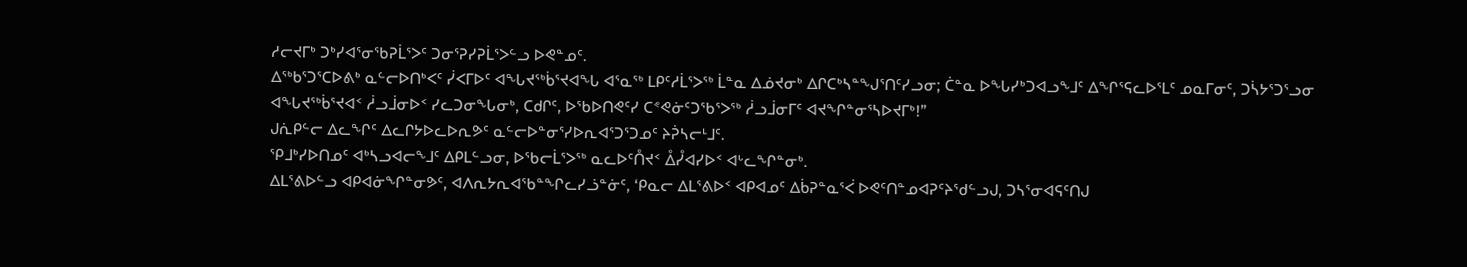ᓱᓕᔪᒥᒃ ᑐᒃᓯᐊᕐᓂᖃᕈᒫᕐᐳᑦ ᑐᓂᕐᕈᓯᕈᒫᕐᐳᓪᓗ ᐅᕙᓐᓄᑦ.
ᐃᖅᑲᕐᑐᕐᑕᐅᕕᒃ ᓇᓪᓕᐅᑎᒃᐸᑦ ᓰᐸᒥᐅᑦ ᐊᖓᔪᖅᑳᕐᔪᐊᖓ ᐊᕐᓇᖅ ᒪᑭᑦᓱᒫᕐᐳᖅ ᒫᓐᓇ ᐃᓅᔪᓂᒃ ᐃᒋᑕᒃᓴᓐᖑᕐᑎᑦᓯᓗᓂ; ᑖᓐᓇ ᐅᖓᓯᒃᑐᐊᓗᖕᒧᑦ ᐃᖏᕐᕋᓚᐅᕐᒪᑦ ᓄᓇᒥᓂᑦ, ᑐᓵᔭᕐᑐᕐᓗᓂ ᐊᖓᔪᖅᑳᕐᔪᐊᑉ ᓲᓗᒨᓂᐅᑉ ᓯᓚᑐᓂᖓᓂᒃ, ᑕᑯᒋᑦ, ᐅᖃᐅᑎᕙᑦᓯ ᑕᕝᕙᓃᑦᑐᖃᕐᐳᖅ ᓲᓗᒨᓂᒥᑦ ᐊᔪᖏᓐᓂᕐᓴᐅᔪᒥᒃ!”
ᒍᕇᑭᓪᓕ ᐃᓚᖏᑦ ᐃᓚᒋᔭᐅᓚᐅᕆᕗᑦ ᓇᓪᓕᐅᓐᓂᕐᓯᐅᕆᐊᕐᑐᕐᑐᓄᑦ ᔨᕉᓴᓕᒻᒧᑦ.
ᕿᒧᒃᓯᐅᑎᓄᑦ ᐊᒃᓴᓗᐊᓕᖕᒧᑦ ᐃᑭᒪᓪᓗᓂ, ᐅᖃᓕᒫᕐᐳᖅ ᓇᓚᐅᑦᑍᔪᑉ ᐂᓮᐊᓯᐅᑉ ᐊᒡᓚᖏᓐᓂᒃ.
ᐃᒪᕐᕕᐅᓪᓗ ᐊᑭᐊᓃᖏᓐᓂᕗᑦ, ᐊᐱᕆᔭᕆᐊᖃᓐᖏᓚᓯᓘᓐᓃᑦ, ‘ᑭᓇᓕ ᐃᒪᕐᕕᐅᑉ ᐊᑭᐊᓄᑦ ᐃᑳᕈᓐᓇᕐᐹ ᐅᕙᑦᑎᓐᓄᐊᕈᑦᔨᖁᓪᓗᒍ, ᑐᓴᕐᓂᐊᕋᑦᑎᒍ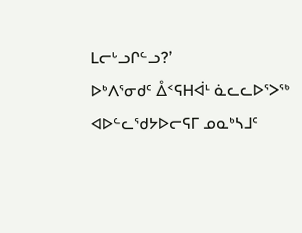ᒪᓕᒡᓗᒋᓪᓗ?’
ᐅᒃᐱᕐᓂᑯᑦ ᐂᑉᕋᕼᐋᒻ ᓈᓚᓚᐅᕐᐳᖅ ᐊᐅᓪᓚᖁᔭᐅᓕᕋᒥ ᓄᓇᒃᓴᒧᑦ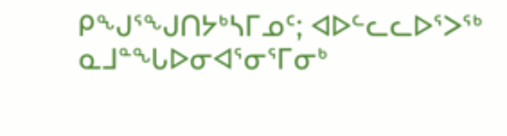ᑭᖑᕐᖑᑎᔭᒃᓴᒥᓄᑦ; ᐊᐅᓪᓚᓚᐅᕐᐳᖅ ᓇᒧᓐᖓᐅᓂᐊᕐᓂᕐᒥᓂᒃ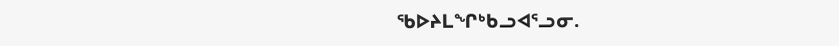ᖃᐅᔨᒪᖏᒃᑲᓗᐊᕐᓗᓂ.